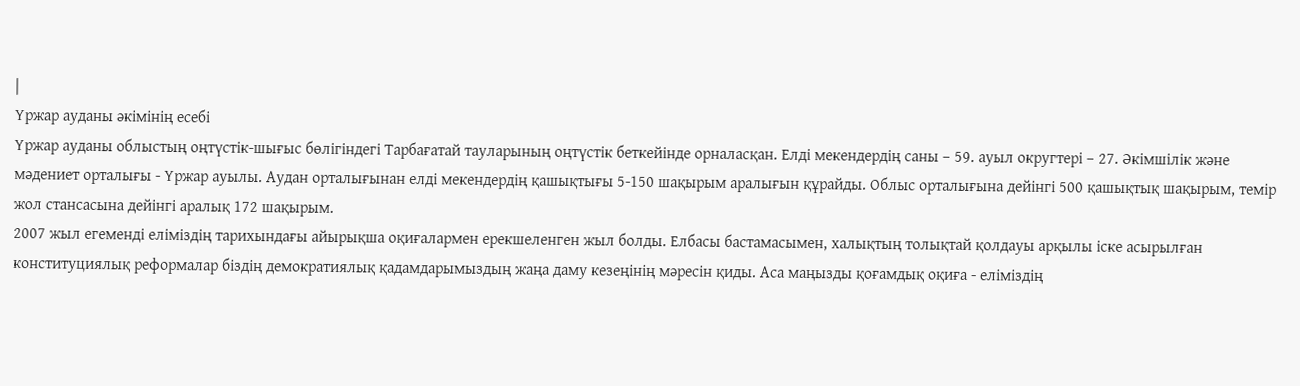|
Үржар ауданы әкімінің есебі
Үржар ауданы облыстың оңтүстік-шығыс бөлігіндегі Тарбағатай тауларының оңтүстік беткейінде орналасқан. Елді мекендердің саны – 59. ауыл округтері – 27. Әкімшілік және мәдениет орталығы - Үржар ауылы. Аудан орталығынан елді мекендердің қашықтығы 5-150 шақырым аралығын құрайды. Облыс орталығына дейінгі 500 қашықтық шақырым, темір жол стансасына дейінгі аралық 172 шақырым.
2007 жыл егеменді еліміздің тарихындағы айырықша оқиғалармен ерекшеленген жыл болды. Елбасы бастамасымен, халықтың толықтай қолдауы арқылы іске асырылған конституциялық реформалар біздің демократиялық қадамдарымыздың жаңа даму кезеңінің мәресін қиды. Аса маңызды қоғамдық оқиға - еліміздің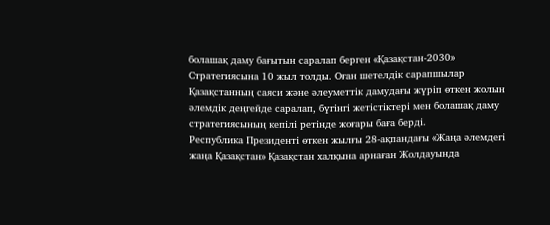болашақ даму бағытын саралап берген «Қазақстан-2030» Стратегиясына 10 жыл толды. Оған шетелдік сарапшылар Қазақстанның саяси және әлеуметтік дамудағы жүріп өткен жолын әлемдік деңгейде саралап, бүгінгі жетістіктері мен болашақ даму стратегиясының кепілі ретінде жоғары баға берді.
Республика Президенті өткен жылғы 28-ақпандағы «Жаңа әлемдегі жаңа Қазақстан» Қазақстан халқына арнаған Жолдауында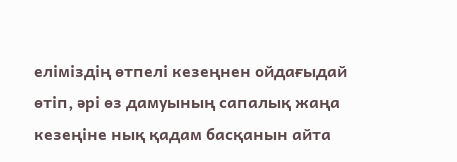еліміздің өтпелі кезеңнен ойдағыдай өтіп, әрі өз дамуының сапалық жаңа кезеңіне нық қадам басқанын айта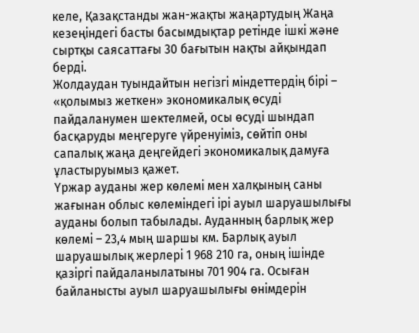келе, Қазақстанды жан-жақты жаңартудың Жаңа кезеңіндегі басты басымдықтар ретінде ішкі және сыртқы саясаттағы 30 бағытын нақты айқындап берді.
Жолдаудан туындайтын негізгі міндеттердің бірі – «қолымыз жеткен» экономикалық өсуді пайдаланумен шектелмей, осы өсуді шындап басқаруды меңгеруге үйренуіміз, сөйтіп оны сапалық жаңа деңгейдегі экономикалық дамуға ұластыруымыз қажет.
Үржар ауданы жер көлемі мен халқының саны жағынан облыс көлеміндегі ірі ауыл шаруашылығы ауданы болып табылады. Ауданның барлық жер көлемі – 23,4 мың шаршы км. Барлық ауыл шаруашылық жерлері 1 968 210 га, оның ішінде қазіргі пайдаланылатыны 701 904 га. Осыған байланысты ауыл шаруашылығы өнімдерін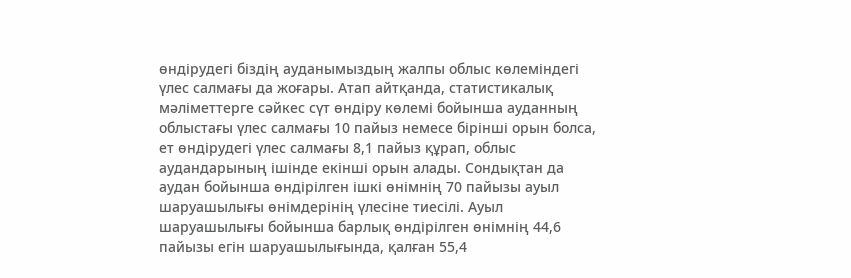өндірудегі біздің ауданымыздың жалпы облыс көлеміндегі үлес салмағы да жоғары. Атап айтқанда, статистикалық мәліметтерге сәйкес сүт өндіру көлемі бойынша ауданның облыстағы үлес салмағы 10 пайыз немесе бірінші орын болса, ет өндірудегі үлес салмағы 8,1 пайыз құрап, облыс аудандарының ішінде екінші орын алады. Сондықтан да аудан бойынша өндірілген ішкі өнімнің 70 пайызы ауыл шаруашылығы өнімдерінің үлесіне тиесілі. Ауыл шаруашылығы бойынша барлық өндірілген өнімнің 44,6 пайызы егін шаруашылығында, қалған 55,4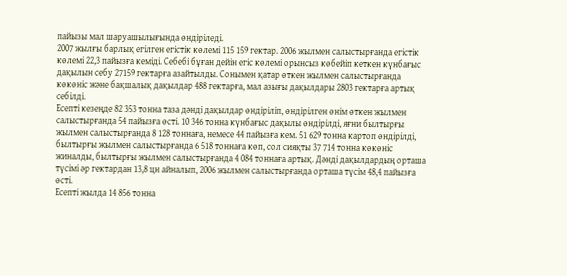пайызы мал шаруашылығында өндіріледі.
2007 жылғы барлық егілген егістік көлемі 115 159 гектар. 2006 жылмен салыстырғанда егістік көлемі 22,3 пайызға кеміді. Себебі бұған дейін егіс көлемі орынсыз көбейіп кеткен күнбағыс дақылын себу 27159 гектарға азайтылды. Сонымен қатар өткен жылмен салыстырғанда көкөніс және бақшалық дақылдар 488 гектарға, мал азығы дақылдары 2803 гектарға артық себілді.
Есепті кезеңде 82 353 тонна таза дәнді дақылдар өндіріліп, өндірілген өнім өткен жылмен салыстырғанда 54 пайызға өсті. 10 346 тонна күнбағыс дақылы өндірілді, яғни былтырғы жылмен салыстырғанда 8 128 тоннаға, немесе 44 пайызға кем. 51 629 тонна картоп өндірілді, былтырғы жылмен салыстырғанда 6 518 тоннаға көп, сол сияқты 37 714 тонна көкөніс жиналды, былтырғы жылмен салыстырғанда 4 084 тоннаға артық. Дәнді дақылдардың орташа түсімі әр гектардан 13,8 цн айналып, 2006 жылмен салыстырғанда орташа түсім 48,4 пайызға өсті.
Есепті жылда 14 856 тонна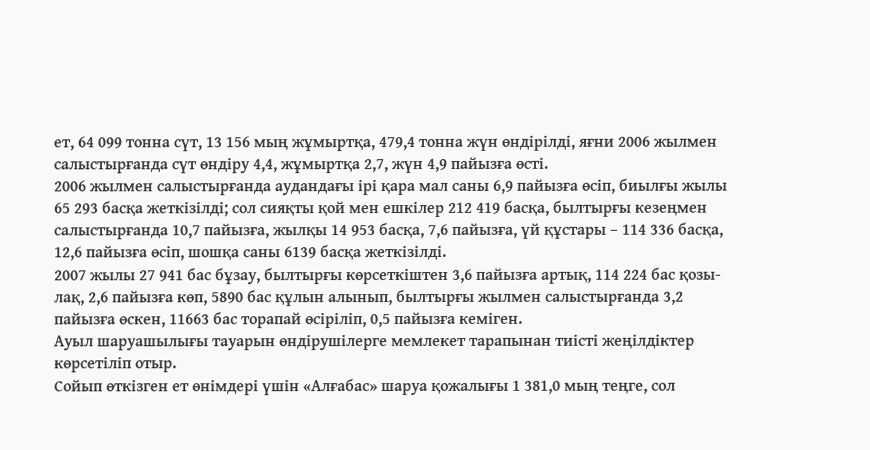ет, 64 099 тонна сүт, 13 156 мың жұмыртқа, 479,4 тонна жүн өндірілді, яғни 2006 жылмен салыстырғанда сүт өндіру 4,4, жұмыртқа 2,7, жүн 4,9 пайызға өсті.
2006 жылмен салыстырғанда аудандағы ірі қара мал саны 6,9 пайызға өсіп, биылғы жылы 65 293 басқа жеткізілді; сол сияқты қой мен ешкілер 212 419 басқа, былтырғы кезеңмен салыстырғанда 10,7 пайызға, жылқы 14 953 басқа, 7,6 пайызға, үй құстары – 114 336 басқа, 12,6 пайызға өсіп, шошқа саны 6139 басқа жеткізілді.
2007 жылы 27 941 бас бұзау, былтырғы көрсеткіштен 3,6 пайызға артық, 114 224 бас қозы-лақ, 2,6 пайызға көп, 5890 бас құлын алынып, былтырғы жылмен салыстырғанда 3,2 пайызға өскен, 11663 бас торапай өсіріліп, 0,5 пайызға кеміген.
Ауыл шаруашылығы тауарын өндірушілерге мемлекет тарапынан тиісті жеңілдіктер көрсетіліп отыр.
Сойып өткізген ет өнімдері үшін «Алғабас» шаруа қожалығы 1 381,0 мың теңге, сол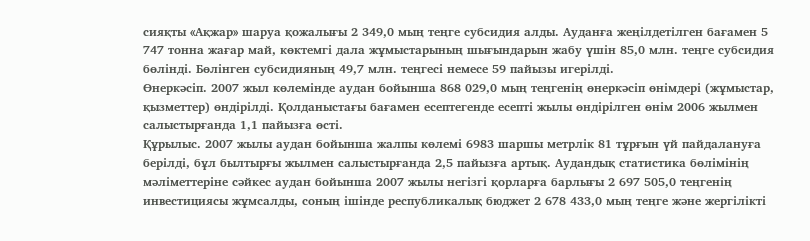сияқты «Ақжар» шаруа қожалығы 2 349,0 мың теңге субсидия алды. Ауданға жеңілдетілген бағамен 5 747 тонна жағар май, көктемгі дала жұмыстарының шығындарын жабу үшін 85,0 млн. теңге субсидия бөлінді. Бөлінген субсидияның 49,7 млн. теңгесі немесе 59 пайызы игерілді.
Өнеркәсіп. 2007 жыл көлемінде аудан бойынша 868 029,0 мың теңгенің өнеркәсіп өнімдері (жұмыстар, қызметтер) өндірілді. Қолданыстағы бағамен есептегенде есепті жылы өндірілген өнім 2006 жылмен салыстырғанда 1,1 пайызға өсті.
Құрылыс. 2007 жылы аудан бойынша жалпы көлемі 6983 шаршы метрлік 81 тұрғын үй пайдалануға берілді, бұл былтырғы жылмен салыстырғанда 2,5 пайызға артық. Аудандық статистика бөлімінің мәліметтеріне сәйкес аудан бойынша 2007 жылы негізгі қорларға барлығы 2 697 505,0 теңгенің инвестициясы жұмсалды, соның ішінде республикалық бюджет 2 678 433,0 мың теңге және жергілікті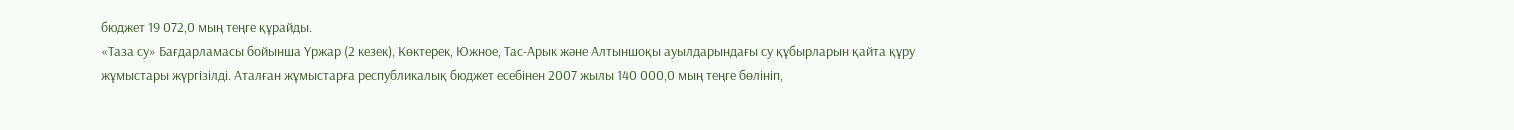бюджет 19 072,0 мың теңге құрайды.
«Таза су» Бағдарламасы бойынша Үржар (2 кезек), Көктерек, Южное, Тас-Арык және Алтыншоқы ауылдарындағы су құбырларын қайта құру жұмыстары жүргізілді. Аталған жұмыстарға республикалық бюджет есебінен 2007 жылы 140 000,0 мың теңге бөлініп,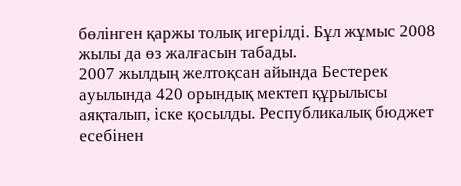бөлінген қаржы толық игерілді. Бұл жұмыс 2008 жылы да өз жалғасын табады.
2007 жылдың желтоқсан айында Бестерек ауылында 420 орындық мектеп құрылысы аяқталып, іске қосылды. Республикалық бюджет есебінен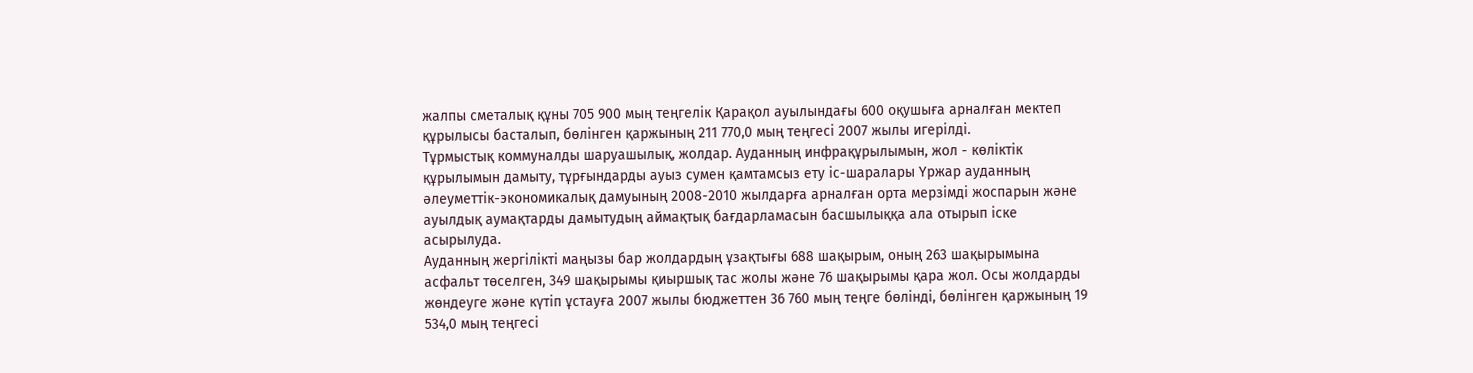жалпы сметалық құны 705 900 мың теңгелік Қарақол ауылындағы 600 оқушыға арналған мектеп құрылысы басталып, бөлінген қаржының 211 770,0 мың теңгесі 2007 жылы игерілді.
Тұрмыстық коммуналды шаруашылық, жолдар. Ауданның инфрақұрылымын, жол - көліктік құрылымын дамыту, тұрғындарды ауыз сумен қамтамсыз ету іс-шаралары Үржар ауданның әлеуметтік-экономикалық дамуының 2008-2010 жылдарға арналған орта мерзімді жоспарын және ауылдық аумақтарды дамытудың аймақтық бағдарламасын басшылыққа ала отырып іске асырылуда.
Ауданның жергілікті маңызы бар жолдардың ұзақтығы 688 шақырым, оның 263 шақырымына асфальт төселген, 349 шақырымы қиыршық тас жолы және 76 шақырымы қара жол. Осы жолдарды жөндеуге және күтіп ұстауға 2007 жылы бюджеттен 36 760 мың теңге бөлінді, бөлінген қаржының 19 534,0 мың теңгесі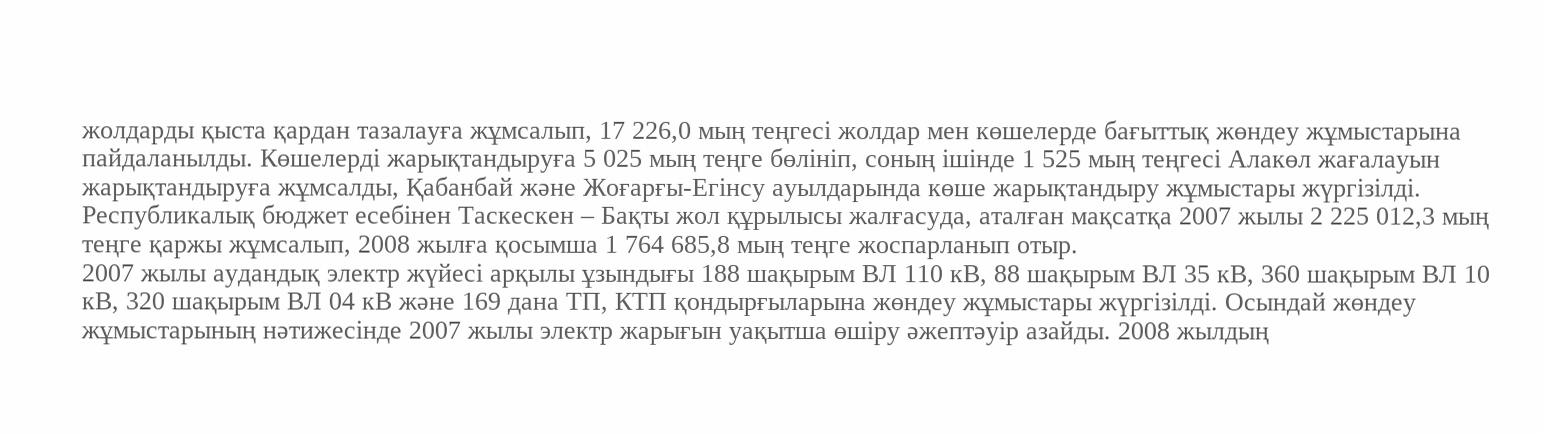жолдарды қыста қардан тазалауға жұмсалып, 17 226,0 мың теңгесі жолдар мен көшелерде бағыттық жөндеу жұмыстарына пайдаланылды. Көшелерді жарықтандыруға 5 025 мың теңге бөлініп, соның ішінде 1 525 мың теңгесі Алакөл жағалауын жарықтандыруға жұмсалды, Қабанбай және Жоғарғы-Егінсу ауылдарында көше жарықтандыру жұмыстары жүргізілді.
Республикалық бюджет есебінен Таскескен – Бақты жол құрылысы жалғасуда, аталған мақсатқа 2007 жылы 2 225 012,3 мың теңге қаржы жұмсалып, 2008 жылға қосымша 1 764 685,8 мың теңге жоспарланып отыр.
2007 жылы аудандық электр жүйесі арқылы ұзындығы 188 шақырым ВЛ 110 кВ, 88 шақырым ВЛ 35 кВ, 360 шақырым ВЛ 10 кВ, 320 шақырым ВЛ 04 кВ және 169 дана ТП, КТП қондырғыларына жөндеу жұмыстары жүргізілді. Осындай жөндеу жұмыстарының нәтижесінде 2007 жылы электр жарығын уақытша өшіру әжептәуір азайды. 2008 жылдың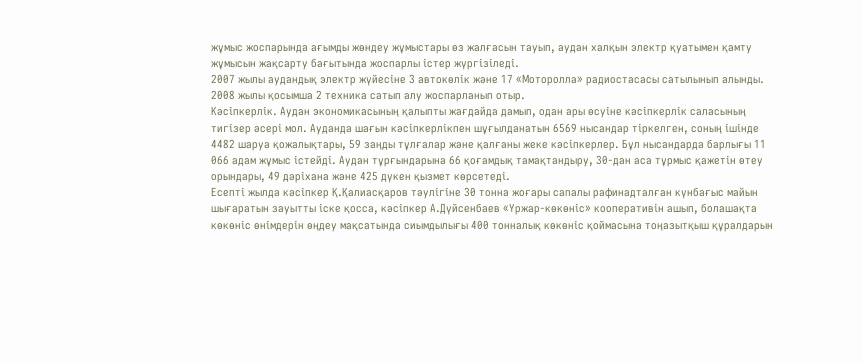жұмыс жоспарында ағымды жөндеу жұмыстары өз жалғасын тауып, аудан халқын электр қуатымен қамту жұмысын жақсарту бағытында жоспарлы істер жүргізіледі.
2007 жылы аудандық электр жүйесіне 3 автокөлік және 17 «Моторолла» радиостасасы сатылынып алынды. 2008 жылы қосымша 2 техника сатып алу жоспарланып отыр.
Кәсіпкерлік. Аудан экономикасының қалыпты жағдайда дамып, одан ары өсуіне кәсіпкерлік саласының тигізер әсері мол. Ауданда шағын кәсіпкерлікпен шұғылданатын 6569 нысандар тіркелген, соның ішінде 4482 шаруа қожалықтары, 59 заңды тұлғалар және қалғаны жеке кәсіпкерлер. Бұл нысандарда барлығы 11 066 адам жұмыс істейді. Аудан тұрғындарына 66 қоғамдық тамақтандыру, 30-дан аса тұрмыс қажетін өтеу орындары, 49 дәріхана және 425 дүкен қызмет көрсетеді.
Есепті жылда кәсіпкер Қ.Қалиасқаров тәулігіне 30 тонна жоғары сапалы рафинадталған күнбағыс майын шығаратын зауытты іске қосса, кәсіпкер А.Дүйсенбаев «Үржар-көкөніс» кооперативін ашып, болашақта көкөніс өнімдерін өңдеу мақсатында сиымдылығы 400 тонналық көкөніс қоймасына тоңазытқыш құралдарын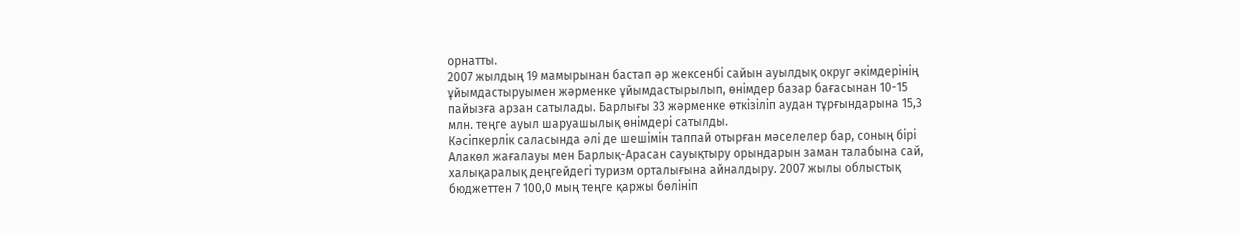орнатты.
2007 жылдың 19 мамырынан бастап әр жексенбі сайын ауылдық округ әкімдерінің ұйымдастыруымен жәрменке ұйымдастырылып, өнімдер базар бағасынан 10-15 пайызға арзан сатылады. Барлығы 33 жәрменке өткізіліп аудан тұрғындарына 15,3 млн. теңге ауыл шаруашылық өнімдері сатылды.
Кәсіпкерлік саласында әлі де шешімін таппай отырған мәселелер бар, соның бірі Алакөл жағалауы мен Барлық-Арасан сауықтыру орындарын заман талабына сай, халықаралық деңгейдегі туризм орталығына айналдыру. 2007 жылы облыстық бюджеттен 7 100,0 мың теңге қаржы бөлініп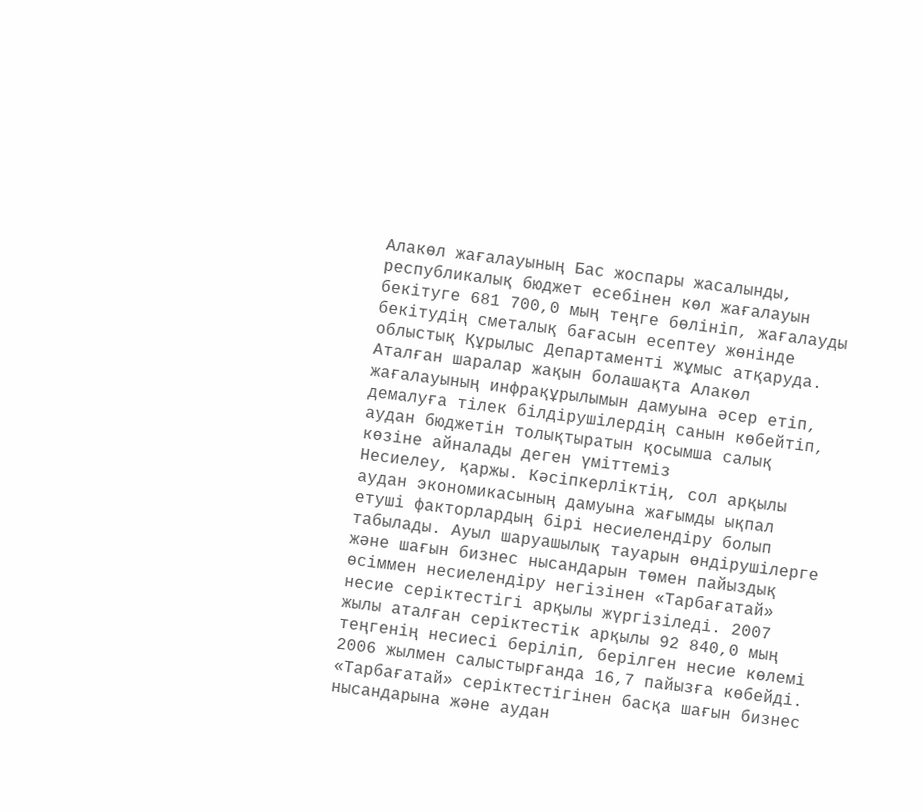Алакөл жағалауының Бас жоспары жасалынды, республикалық бюджет есебінен көл жағалауын бекітуге 681 700,0 мың теңге бөлініп, жағалауды бекітудің сметалық бағасын есептеу жөнінде облыстық Құрылыс Департаменті жұмыс атқаруда. Аталған шаралар жақын болашақта Алакөл жағалауының инфрақұрылымын дамуына әсер етіп, демалуға тілек білдірушілердің санын көбейтіп, аудан бюджетін толықтыратын қосымша салық көзіне айналады деген үміттеміз
Несиелеу, қаржы. Кәсіпкерліктің, сол арқылы аудан экономикасының дамуына жағымды ықпал етуші факторлардың бірі несиелендіру болып табылады. Ауыл шаруашылық тауарын өндірушілерге және шағын бизнес нысандарын төмен пайыздық өсіммен несиелендіру негізінен «Тарбағатай» несие серіктестігі арқылы жүргізіледі. 2007 жылы аталған серіктестік арқылы 92 840,0 мың теңгенің несиесі беріліп, берілген несие көлемі 2006 жылмен салыстырғанда 16,7 пайызға көбейді. «Тарбағатай» серіктестігінен басқа шағын бизнес нысандарына және аудан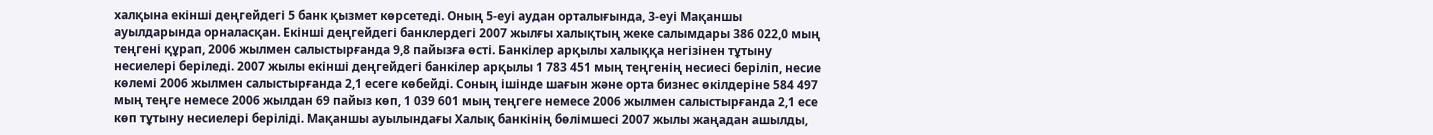халқына екінші деңгейдегі 5 банк қызмет көрсетеді. Оның 5-еуі аудан орталығында, 3-еуі Мақаншы ауылдарында орналасқан. Екінші деңгейдегі банклердегі 2007 жылғы халықтың жеке салымдары 386 022,0 мың теңгені құрап, 2006 жылмен салыстырғанда 9,8 пайызға өсті. Банкілер арқылы халыққа негізінен тұтыну несиелері беріледі. 2007 жылы екінші деңгейдегі банкілер арқылы 1 783 451 мың теңгенің несиесі беріліп, несие көлемі 2006 жылмен салыстырғанда 2,1 есеге көбейді. Соның ішінде шағын және орта бизнес өкілдеріне 584 497 мың теңге немесе 2006 жылдан 69 пайыз көп, 1 039 601 мың теңгеге немесе 2006 жылмен салыстырғанда 2,1 есе көп тұтыну несиелері беріліді. Мақаншы ауылындағы Халық банкінің бөлімшесі 2007 жылы жаңадан ашылды,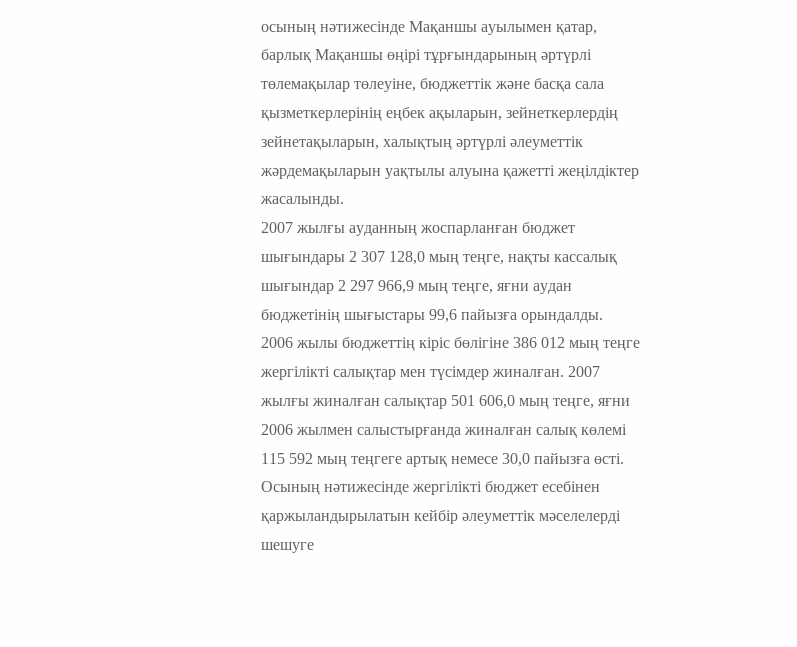осының нәтижесінде Мақаншы ауылымен қатар, барлық Мақаншы өңірі тұрғындарының әртүрлі төлемақылар төлеуіне, бюджеттік және басқа сала қызметкерлерінің еңбек ақыларын, зейнеткерлердің зейнетақыларын, халықтың әртүрлі әлеуметтік жәрдемақыларын уақтылы алуына қажетті жеңілдіктер жасалынды.
2007 жылғы ауданның жоспарланған бюджет шығындары 2 307 128,0 мың теңге, нақты кассалық шығындар 2 297 966,9 мың теңге, яғни аудан бюджетінің шығыстары 99,6 пайызға орындалды.
2006 жылы бюджеттің кіріс бөлігіне 386 012 мың теңге жергілікті салықтар мен түсімдер жиналған. 2007 жылғы жиналған салықтар 501 606,0 мың теңге, яғни 2006 жылмен салыстырғанда жиналған салық көлемі 115 592 мың теңгеге артық немесе 30,0 пайызға өсті. Осының нәтижесінде жергілікті бюджет есебінен қаржыландырылатын кейбір әлеуметтік мәселелерді шешуге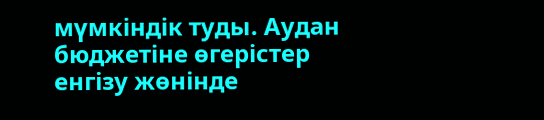мүмкіндік туды. Аудан бюджетіне өгерістер енгізу жөнінде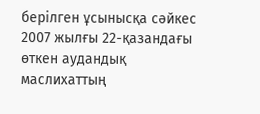берілген ұсынысқа сәйкес 2007 жылғы 22-қазандағы өткен аудандық маслихаттың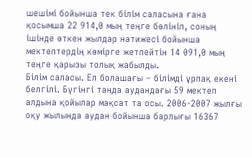шешімі бойынша тек білім саласына ғана қосымша 22 914,0 мың теңге бөлініп, соның ішінде өткен жылдар нәтижесі бойынша мектептердің көмірге жетпейтін 14 091,0 мың теңге қарызы толық жабылды.
Білім саласы. Ел болашағы – білімді ұрпақ екені белгілі. Бүгінгі таңда аудандағы 59 мектеп алдына қойылар мақсат та осы. 2006-2007 жылғы оқу жылында аудан бойынша барлығы 16367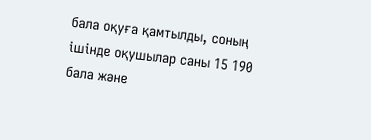бала оқуға қамтылды, соның ішінде оқушылар саны 15 190 бала және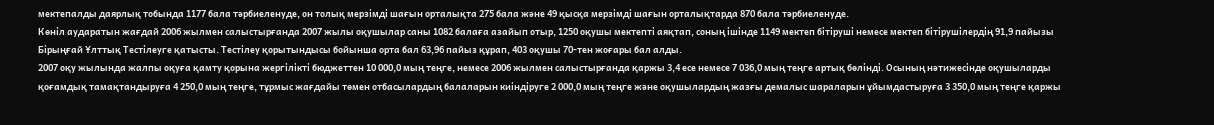мектепалды даярлық тобында 1177 бала тәрбиеленуде, он толық мерзімді шағын орталықта 275 бала және 49 қысқа мерзімді шағын орталықтарда 870 бала тәрбиеленуде.
Көніл аударатын жағдай 2006 жылмен салыстырғанда 2007 жылы оқушылар саны 1082 балаға азайып отыр, 1250 оқушы мектепті аяқтап, соның ішінде 1149 мектеп бітіруші немесе мектеп бітірушілердің 91,9 пайызы Бірыңғай Ұлттық Тестілеуге қатысты. Тестілеу қорытындысы бойынша орта бал 63,96 пайыз құрап, 403 оқушы 70-тен жоғары бал алды.
2007 оқу жылында жалпы оқуға қамту қорына жергілікті бюджеттен 10 000,0 мың теңге, немесе 2006 жылмен салыстырғанда қаржы 3,4 есе немесе 7 036,0 мың теңге артық бөлінді. Осының нәтижесінде оқушыларды қоғамдық тамақтандыруға 4 250,0 мың теңге, тұрмыс жағдайы төмен отбасылардың балаларын киіндіруге 2 000,0 мың теңге және оқушылардың жазғы демалыс шараларын ұйымдастыруға 3 350,0 мың теңге қаржы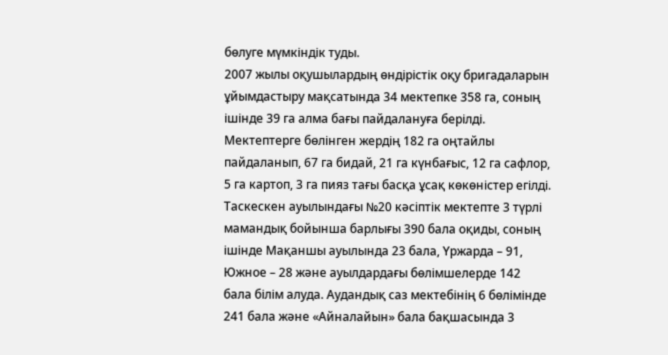бөлуге мүмкіндік туды.
2007 жылы оқушылардың өндірістік оқу бригадаларын ұйымдастыру мақсатында 34 мектепке 358 га, соның ішінде 39 га алма бағы пайдалануға берілді. Мектептерге бөлінген жердің 182 га оңтайлы пайдаланып, 67 га бидай, 21 га күнбағыс, 12 га сафлор, 5 га картоп, 3 га пияз тағы басқа ұсақ көкөністер егілді.
Таскескен ауылындағы №20 кәсіптік мектепте 3 түрлі мамандық бойынша барлығы 390 бала оқиды, соның ішінде Мақаншы ауылында 23 бала, Үржарда – 91, Южное – 28 және ауылдардағы бөлімшелерде 142 бала білім алуда. Аудандық саз мектебінің 6 бөлімінде 241 бала және «Айналайын» бала бақшасында 3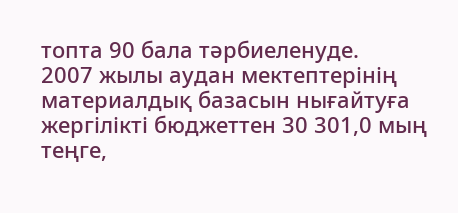топта 90 бала тәрбиеленуде.
2007 жылы аудан мектептерінің материалдық базасын нығайтуға жергілікті бюджеттен 30 301,0 мың теңге,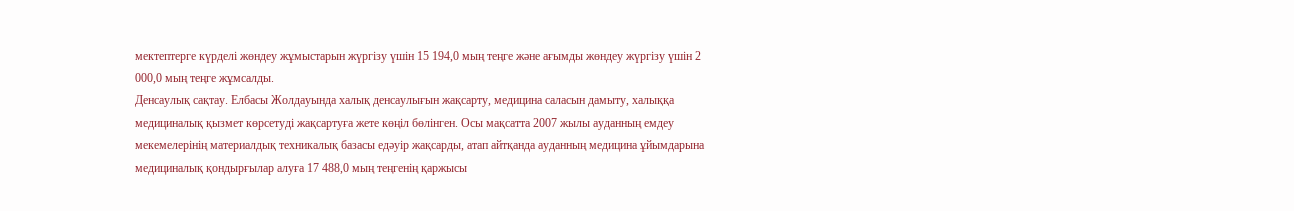мектептерге күрделі жөндеу жұмыстарын жүргізу үшін 15 194,0 мың теңге және ағымды жөндеу жүргізу үшін 2 000,0 мың теңге жұмсалды.
Денсаулық сақтау. Елбасы Жолдауында халық денсаулығын жақсарту, медицина саласын дамыту, халыққа медициналық қызмет көрсетуді жақсартуға жете көңіл бөлінген. Осы мақсатта 2007 жылы ауданның емдеу мекемелерінің материалдық техникалық базасы едәуір жақсарды, атап айтқанда ауданның медицина ұйымдарына медициналық қондырғылар алуға 17 488,0 мың теңгенің қаржысы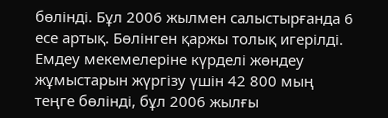бөлінді. Бұл 2006 жылмен салыстырғанда 6 есе артық. Бөлінген қаржы толық игерілді.
Емдеу мекемелеріне күрделі жөндеу жұмыстарын жүргізу үшін 42 800 мың теңге бөлінді, бұл 2006 жылғы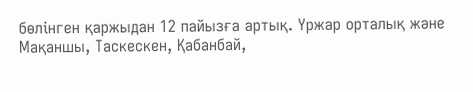бөлінген қаржыдан 12 пайызға артық. Үржар орталық және Мақаншы, Таскескен, Қабанбай,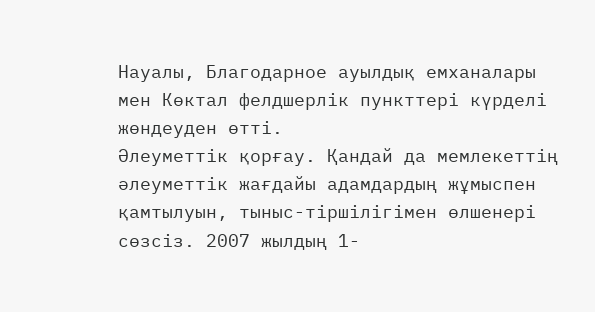Науалы, Благодарное ауылдық емханалары мен Көктал фелдшерлік пункттері күрделі жөндеуден өтті.
Әлеуметтік қорғау. Қандай да мемлекеттің әлеуметтік жағдайы адамдардың жұмыспен қамтылуын, тыныс-тіршілігімен өлшенері сөзсіз. 2007 жылдың 1-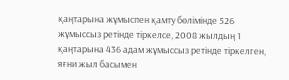қаңтарына жұмыспен қамту бөлімінде 526 жұмыссыз ретінде тіркелсе, 2008 жылдың 1 қаңтарына 436 адам жұмыссыз ретінде тіркелген, яғни жыл басымен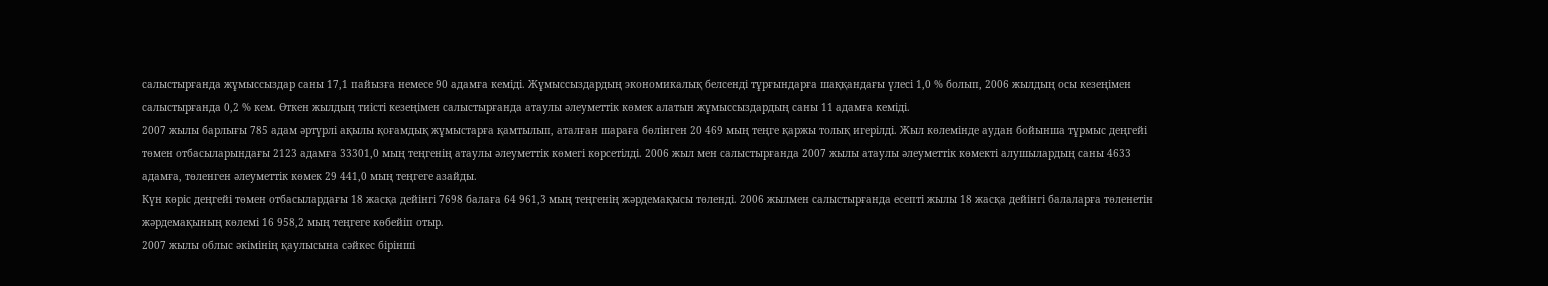салыстырғанда жұмыссыздар саны 17,1 пайызға немесе 90 адамға кеміді. Жұмыссыздардың экономикалық белсенді тұрғындарға шаққандағы үлесі 1,0 % болып, 2006 жылдың осы кезеңімен салыстырғанда 0,2 % кем. Өткен жылдың тиісті кезеңімен салыстырғанда атаулы әлеуметтік көмек алатын жұмыссыздардың саны 11 адамға кеміді.
2007 жылы барлығы 785 адам әртүрлі ақылы қоғамдық жұмыстарға қамтылып, аталған шараға бөлінген 20 469 мың теңге қаржы толық игерілді. Жыл көлемінде аудан бойынша тұрмыс деңгейі төмен отбасыларындағы 2123 адамға 33301,0 мың теңгенің атаулы әлеуметтік көмегі көрсетілді. 2006 жыл мен салыстырғанда 2007 жылы атаулы әлеуметтік көмекті алушылардың саны 4633 адамға, төленген әлеуметтік көмек 29 441,0 мың теңгеге азайды.
Күн көріс деңгейі төмен отбасылардағы 18 жасқа дейінгі 7698 балаға 64 961,3 мың теңгенің жәрдемақысы төленді. 2006 жылмен салыстырғанда есепті жылы 18 жасқа дейінгі балаларға төленетін жәрдемақының көлемі 16 958,2 мың теңгеге көбейіп отыр.
2007 жылы облыс әкімінің қаулысына сәйкес бірінші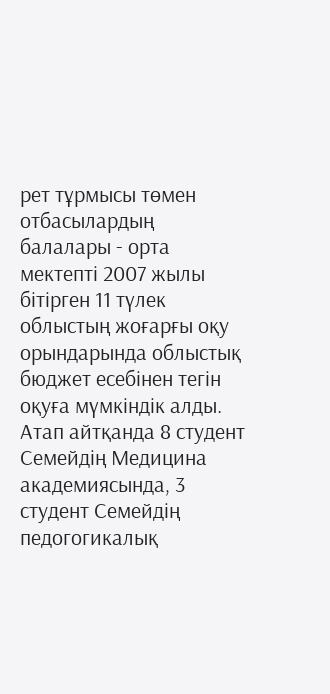рет тұрмысы төмен отбасылардың балалары - орта мектепті 2007 жылы бітірген 11 түлек облыстың жоғарғы оқу орындарында облыстық бюджет есебінен тегін оқуға мүмкіндік алды. Атап айтқанда 8 студент Семейдің Медицина академиясында, 3 студент Семейдің педогогикалық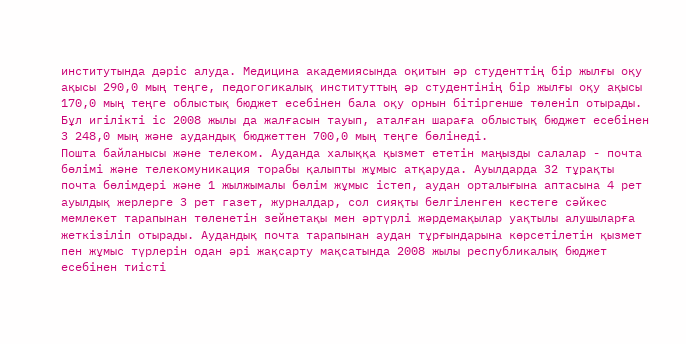институтында дәріс алуда. Медицина академиясында оқитын әр студенттің бір жылғы оқу ақысы 290,0 мың теңге, педогогикалық институттың әр студентінің бір жылғы оқу ақысы 170,0 мың теңге облыстық бюджет есебінен бала оқу орнын бітіргенше төленіп отырады. Бұл игілікті іс 2008 жылы да жалғасын тауып, аталған шараға облыстық бюджет есебінен 3 248,0 мың және аудандық бюджеттен 700,0 мың теңге бөлінеді.
Пошта байланысы және телеком. Ауданда халыққа қызмет ететін маңызды салалар - почта бөлімі және телекомуникация торабы қалыпты жұмыс атқаруда. Ауылдарда 32 тұрақты почта бөлімдері және 1 жылжымалы бөлім жұмыс істеп, аудан орталығына аптасына 4 рет ауылдық жерлерге 3 рет газет, журналдар, сол сияқты белгіленген кестеге сәйкес мемлекет тарапынан төленетін зейнетақы мен әртүрлі жәрдемақылар уақтылы алушыларға жеткізіліп отырады. Аудандық почта тарапынан аудан тұрғындарына көрсетілетін қызмет пен жұмыс түрлерін одан әрі жақсарту мақсатында 2008 жылы республикалық бюджет есебінен тиісті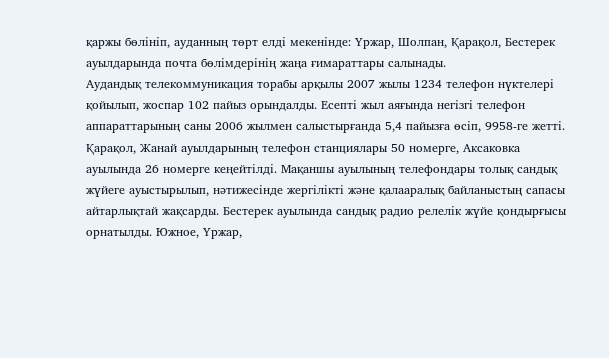қаржы бөлініп, ауданның төрт елді мекенінде: Үржар, Шолпан, Қарақол, Бестерек ауылдарында почта бөлімдерінің жаңа ғимараттары салынады.
Аудандық телекоммуникация торабы арқылы 2007 жылы 1234 телефон нүктелері қойылып, жоспар 102 пайыз орындалды. Есепті жыл аяғында негізгі телефон аппараттарының саны 2006 жылмен салыстырғанда 5,4 пайызға өсіп, 9958-ге жетті. Қарақол, Жанай ауылдарының телефон станциялары 50 номерге, Аксаковка ауылында 26 номерге кеңейтілді. Мақаншы ауылының телефондары толық сандық жүйеге ауыстырылып, нәтижесінде жергілікті және қалааралық байланыстың сапасы айтарлықтай жақсарды. Бестерек ауылында сандық радио релелік жүйе қондырғысы орнатылды. Южное, Үржар,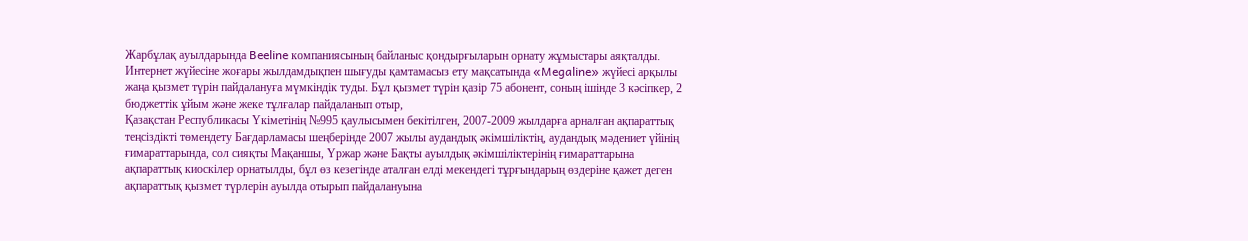Жарбұлақ ауылдарында Beeline компаниясының байланыс қондырғыларын орнату жұмыстары аяқталды.
Интернет жүйесіне жоғары жылдамдықпен шығуды қамтамасыз ету мақсатында «Megaline» жүйесі арқылы жаңа қызмет түрін пайдалануға мүмкіндік туды. Бұл қызмет түрін қазір 75 абонент, соның ішінде 3 кәсіпкер, 2 бюджеттік ұйым және жеке тұлғалар пайдаланып отыр,
Қазақстан Республикасы Үкіметінің №995 қаулысымен бекітілген, 2007-2009 жылдарға арналған ақпараттық теңсіздікті төмендету Бағдарламасы шеңберінде 2007 жылы аудандық әкімшіліктің, аудандық мәдениет үйінің ғимараттарында, сол сияқты Мақаншы, Үржар және Бақты ауылдық әкімшіліктерінің ғимараттарына ақпараттық киоскілер орнатылды, бұл өз кезегінде аталған елді мекендегі тұрғындарың өздеріне қажет деген ақпараттық қызмет түрлерін ауылда отырып пайдалануына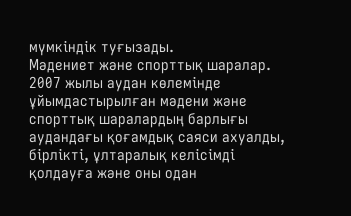мүмкіндік туғызады.
Мәдениет және спорттық шаралар. 2007 жылы аудан көлемінде ұйымдастырылған мәдени және спорттық шаралардың барлығы аудандағы қоғамдық саяси ахуалды, бірлікті, ұлтаралық келісімді қолдауға және оны одан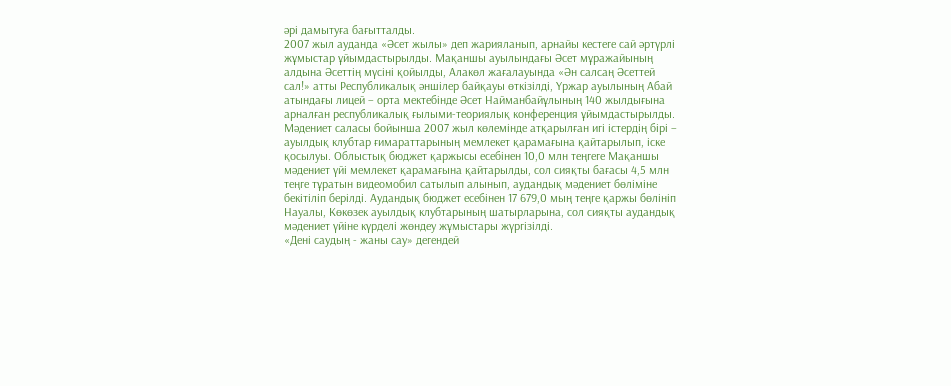әрі дамытуға бағытталды.
2007 жыл ауданда «Әсет жылы» деп жарияланып, арнайы кестеге сай әртүрлі жұмыстар ұйымдастырылды. Мақаншы ауылындағы Әсет мұражайының алдына Әсеттің мүсіні қойылды, Алакөл жағалауында «Ән салсаң Әсеттей сал!» атты Республикалық әншілер байқауы өткізілді, Үржар ауылының Абай атындағы лицей – орта мектебінде Әсет Найманбайұлының 140 жылдығына арналған республикалық ғылыми-теориялық конференция ұйымдастырылды.
Мәдениет саласы бойынша 2007 жыл көлемінде атқарылған игі істердің бірі – ауылдық клубтар ғимараттарының мемлекет қарамағына қайтарылып, іске қосылуы. Облыстық бюджет қаржысы есебінен 10,0 млн теңгеге Мақаншы мәдениет үйі мемлекет қарамағына қайтарылды, сол сияқты бағасы 4,5 млн теңге тұратын видеомобил сатылып алынып, аудандық мәдениет бөліміне бекітіліп берілді. Аудандық бюджет есебінен 17 679,0 мың теңге қаржы бөлініп Науалы, Көкөзек ауылдық клубтарының шатырларына, сол сияқты аудандық мәдениет үйіне күрделі жөндеу жұмыстары жүргізілді.
«Дені саудың - жаны сау» дегендей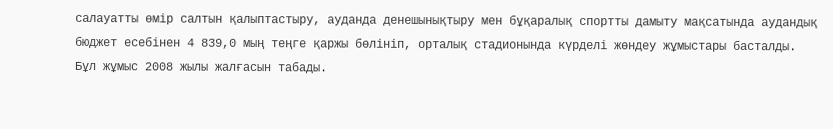салауатты өмір салтын қалыптастыру, ауданда денешынықтыру мен бұқаралық спортты дамыту мақсатында аудандық бюджет есебінен 4 839,0 мың теңге қаржы бөлініп, орталық стадионында күрделі жөндеу жұмыстары басталды. Бұл жұмыс 2008 жылы жалғасын табады.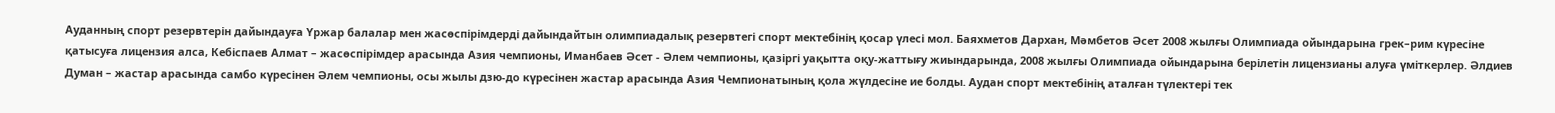Ауданның спорт резервтерін дайындауға Үржар балалар мен жасөспірімдерді дайындайтын олимпиадалық резервтегі спорт мектебінің қосар үлесі мол. Баяхметов Дархан, Мәмбетов Әсет 2008 жылғы Олимпиада ойындарына грек–рим күресіне қатысуға лицензия алса, Кебіспаев Алмат – жасөспірімдер арасында Азия чемпионы, Иманбаев Әсет - Әлем чемпионы, қазіргі уақытта оқу-жаттығу жиындарында, 2008 жылғы Олимпиада ойындарына берілетін лицензианы алуға үміткерлер. Әлдиев Думан – жастар арасында самбо күресінен Әлем чемпионы, осы жылы дзю-до күресінен жастар арасында Азия Чемпионатының қола жүлдесіне ие болды. Аудан спорт мектебінің аталған түлектері тек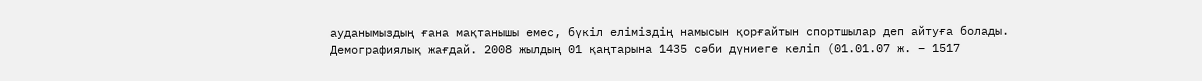ауданымыздың ғана мақтанышы емес, бүкіл еліміздің намысын қорғайтын спортшылар деп айтуға болады.
Демографиялық жағдай. 2008 жылдың 01 қаңтарына 1435 сәби дүниеге келіп (01.01.07 ж. – 1517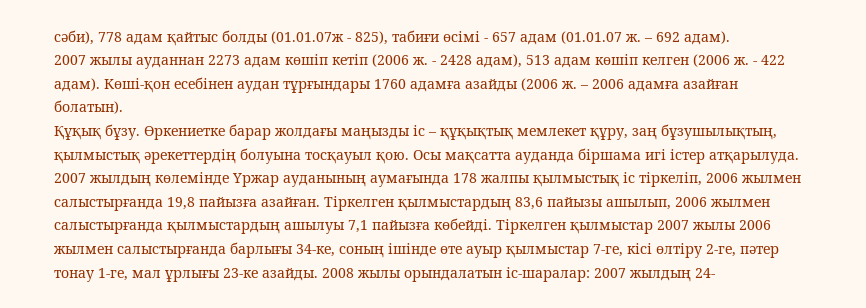сәби), 778 адам қайтыс болды (01.01.07ж - 825), табиғи өсімі - 657 адам (01.01.07 ж. – 692 адам).
2007 жылы ауданнан 2273 адам көшіп кетіп (2006 ж. - 2428 адам), 513 адам көшіп келген (2006 ж. - 422 адам). Көші-қон есебінен аудан тұрғындары 1760 адамға азайды (2006 ж. – 2006 адамға азайған болатын).
Құқық бұзу. Өркениетке барар жолдағы маңызды іс – құқықтық мемлекет құру, заң бұзушылықтың, қылмыстық әрекеттердің болуына тосқауыл қою. Осы мақсатта ауданда біршама игі істер атқарылуда. 2007 жылдың көлемінде Үржар ауданының аумағында 178 жалпы қылмыстық іс тіркеліп, 2006 жылмен салыстырғанда 19,8 пайызға азайған. Тіркелген қылмыстардың 83,6 пайызы ашылып, 2006 жылмен салыстырғанда қылмыстардың ашылуы 7,1 пайызға көбейді. Тіркелген қылмыстар 2007 жылы 2006 жылмен салыстырғанда барлығы 34-ке, соның ішінде өте ауыр қылмыстар 7-ге, кісі өлтіру 2-ге, пәтер тонау 1-ге, мал ұрлығы 23-ке азайды. 2008 жылы орындалатын іс-шаралар: 2007 жылдың 24-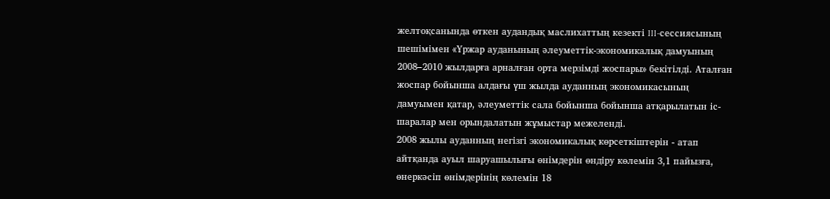желтоқсанында өткен аудандық маслихаттың кезекті III-сессиясының шешімімен «Үржар ауданының әлеуметтік-экономикалық дамуының 2008–2010 жылдарға арналған орта мерзімді жоспары» бекітілді. Аталған жоспар бойынша алдағы үш жылда ауданның экономикасының дамуымен қатар, әлеуметтік сала бойынша бойынша атқарылатын іс-шаралар мен орындалатын жұмыстар межеленді.
2008 жылы ауданның негізгі экономикалық көрсеткіштерін - атап айтқанда ауыл шаруашылығы өнімдерін өндіру көлемін 3,1 пайызға, өнеркәсіп өнімдерінің көлемін 18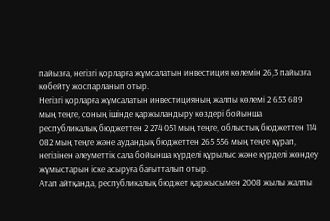пайызға, негізгі қорларға жұмсалатын инвестиция көлемін 26,3 пайызға көбейту жоспарланып отыр.
Негізгі қорларға жұмсалатын инвестицияның жалпы көлемі 2 653 689 мың теңге, соның ішінде қаржыландыру көздері бойынша республикалық бюджеттен 2 274 051 мың теңге, облыстық бюджеттен 114 082 мың теңге және аудандық бюджеттен 265 556 мың теңге құрап, негізінен әлеуметтік сала бойынша күрделі құрылыс және күрделі жөндеу жұмыстарын іске асыруға бағытталып отыр.
Атап айтқанда, республикалық бюджет қаржысымен 2008 жылы жалпы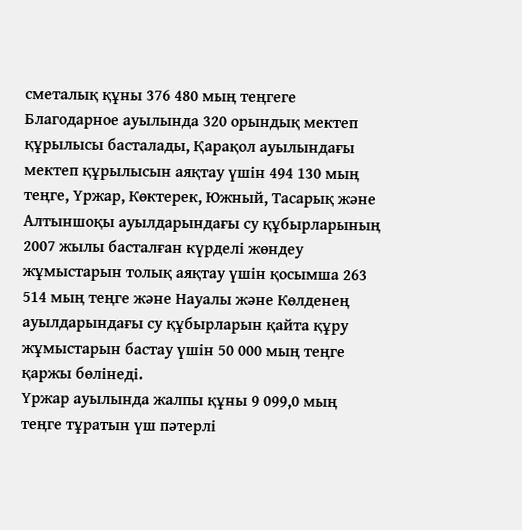сметалық құны 376 480 мың теңгеге Благодарное ауылында 320 орындық мектеп құрылысы басталады, Қарақол ауылындағы мектеп құрылысын аяқтау үшін 494 130 мың теңге, Үржар, Көктерек, Южный, Тасарық және Алтыншоқы ауылдарындағы су құбырларының 2007 жылы басталған күрделі жөндеу жұмыстарын толық аяқтау үшін қосымша 263 514 мың теңге және Науалы және Көлденең ауылдарындағы су құбырларын қайта құру жұмыстарын бастау үшін 50 000 мың теңге қаржы бөлінеді.
Үржар ауылында жалпы құны 9 099,0 мың теңге тұратын үш пәтерлі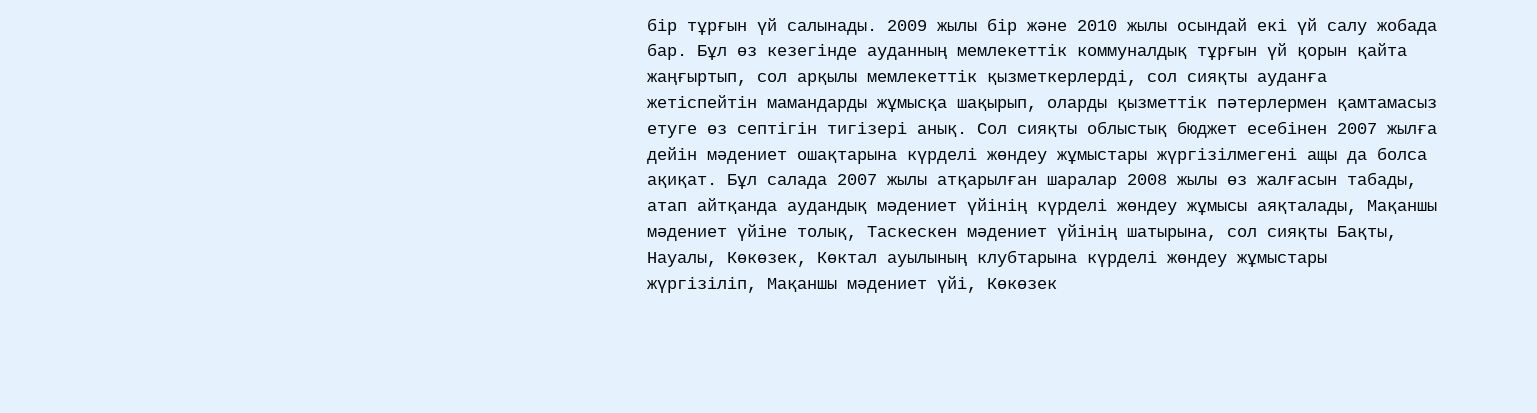бір тұрғын үй салынады. 2009 жылы бір және 2010 жылы осындай екі үй салу жобада бар. Бұл өз кезегінде ауданның мемлекеттік коммуналдық тұрғын үй қорын қайта жаңғыртып, сол арқылы мемлекеттік қызметкерлерді, сол сияқты ауданға жетіспейтін мамандарды жұмысқа шақырып, оларды қызметтік пәтерлермен қамтамасыз етуге өз септігін тигізері анық. Сол сияқты облыстық бюджет есебінен 2007 жылға дейін мәдениет ошақтарына күрделі жөндеу жұмыстары жүргізілмегені ащы да болса ақиқат. Бұл салада 2007 жылы атқарылған шаралар 2008 жылы өз жалғасын табады, атап айтқанда аудандық мәдениет үйінің күрделі жөндеу жұмысы аяқталады, Мақаншы мәдениет үйіне толық, Таскескен мәдениет үйінің шатырына, сол сияқты Бақты, Науалы, Көкөзек, Көктал ауылының клубтарына күрделі жөндеу жұмыстары жүргізіліп, Мақаншы мәдениет үйі, Көкөзек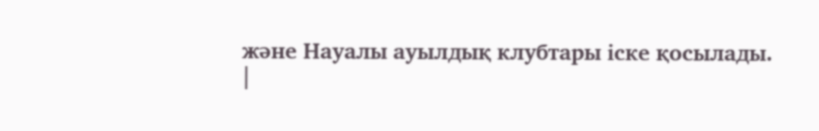және Науалы ауылдық клубтары іске қосылады.
|